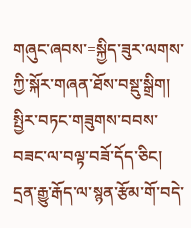གཞུང་ཞབས་=སྐྱིད་ཟུར་ལགས་ཀྱི་སྐོར་གཞན་ཐོས་བསྡུ་སྒྲིག།
སྤྱིར་བཏང་གཟུགས་བབས་བཟང་ལ་བལྟ་བཟོ་དོད་ཅིང། དྲན་རྒྱུ་རྒོད་ལ་སྙན་རྩོམ་གོ་བདེ་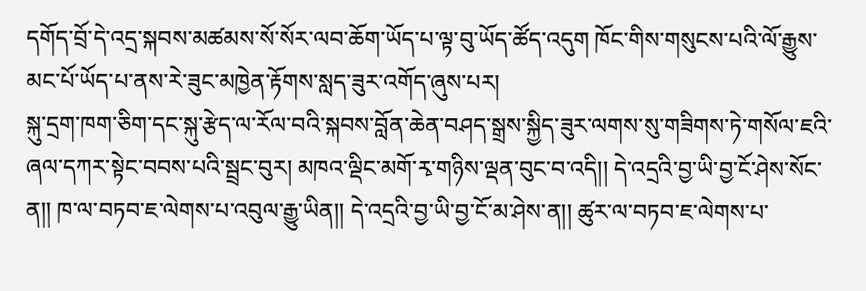དགོད་བྲོ་དེ་འདྲ་སྐབས་མཚམས་སོ་སོར་ལབ་ཆོག་ཡོད་པ་ལྟ་བུ་ཡོད་ཚོད་འདུག ཁོང་གིས་གསུངས་པའི་ལོ་རྒྱུས་མང་པོ་ཡོད་པ་ནས་རེ་ཟུང་མཁྱེན་རྟོགས་སླད་ཟུར་འགོད་ཞུས་པར།
སྐུ་དྲག་ཁག་ཅིག་དང་སྐུ་རྩེད་ལ་རོལ་བའི་སྐབས་བློན་ཆེན་བཤད་སྒྲས་སྐྱིད་ཟུར་ལགས་སུ་གཟིགས་ཏེ་གསོལ་ཇའི་ཞལ་དཀར་སྟེང་བབས་པའི་སྦྲང་བུར། མཁའ་ལྡིང་མགོ་རྭ་གཉིས་ལྡན་བུང་བ་འདི།། དེ་འདྲའི་བྱ་ཡི་བྱ་ངོ་ཤེས་སོང་ན།། ཁ་ལ་བཏབ་ཇ་ལེགས་པ་འབུལ་རྒྱུ་ཡིན།། དེ་འདྲའི་བྱ་ཡི་བྱ་ངོ་མ་ཤེས་ན།། ཚུར་ལ་བཏབ་ཇ་ལེགས་པ་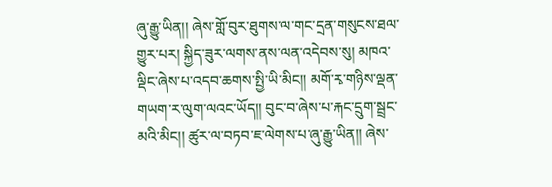ཞུ་རྒྱུ་ཡིན།། ཞེས་གློ་བུར་ཐུགས་ལ་གང་དྲན་གསུངས་ཐལ་གྱུར་པར། སྐྱིད་ཟུར་ལགས་ནས་ལན་འདེབས་སུ། མཁའ་ལྡིང་ཞེས་པ་འདབ་ཆགས་སྤྱི་ཡི་མིང།། མགོ་རྭ་གཉིས་ལྡན་གཡག་ར་ལུག་ལའང་ཡོད།། བུང་བ་ཞེས་པ་རྐང་དྲུག་སྦྲང་མའི་མིང།། ཚུར་ལ་བཏབ་ཇ་ལེགས་པ་ཞུ་རྒྱུ་ཡིན།། ཞེས་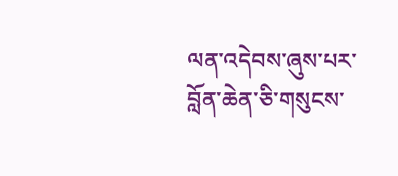ལན་འདེབས་ཞུས་པར་བློན་ཆེན་ཅི་གསུངས་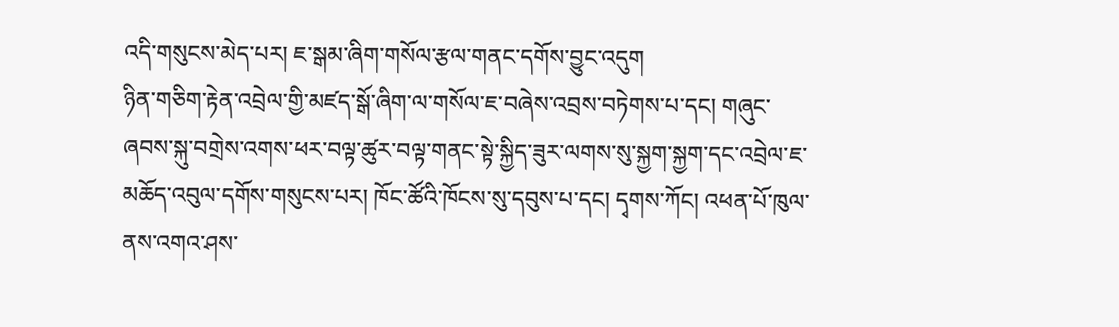འདི་གསུངས་མེད་པར། ཇ་སྒམ་ཞིག་གསོལ་རྩལ་གནང་དགོས་བྱུང་འདུག
ཉིན་གཅིག་རྟེན་འབྲེལ་གྱི་མཛད་སྒོ་ཞིག་ལ་གསོལ་ཇ་བཞེས་འབྲས་བཏེགས་པ་དང། གཞུང་ཞབས་སྐུ་བགྲེས་འགས་ཕར་བལྟ་ཚུར་བལྟ་གནང་སྟེ་སྐྱིད་ཟུར་ལགས་སུ་སྐྱག་སྐྱག་དང་འབྲེལ་ཇ་མཆོད་འབུལ་དགོས་གསུངས་པར། ཁོང་ཚོའི་ཁོངས་སུ་དབུས་པ་དང། དྭགས་ཀོང། འཕན་པོ་ཁུལ་ནས་འགའ་ཤས་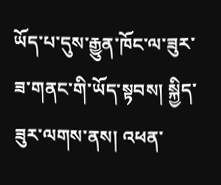ཡོད་པ་དུས་རྒྱུན་ཁོང་ལ་ཟུར་ཟ་གནང་གི་ཡོད་སྟབས། སྐྱིད་ཟུར་ལགས་ནས། འཕན་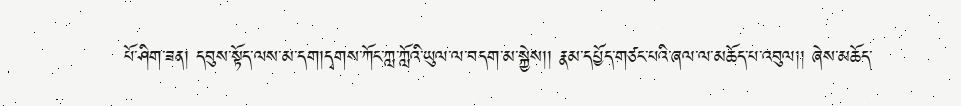པོ་ཤིག་ཟན། དབུས་སྟོད་ལས་མ་དག།དྭགས་ཀོང་ཀླ་ཀློའི་ཡུལ་ལ་བདག་མ་སྐྱེས།། རྣམ་དཔྱོད་གཙང་པའི་ཞལ་ལ་མཆོད་པ་འབུལ།། ཞེས་མཆོད་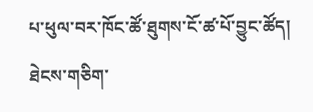པ་ཕུལ་བར་ཁོང་ཚོ་ཐུགས་ངོ་ཚ་པོ་བྱུང་ཚོད།
ཐེངས་གཅིག་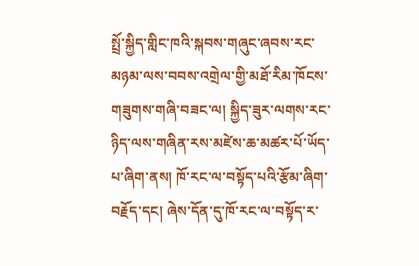སྤྲོ་སྐྱིད་གླིང་ཁའི་སྐབས་གཞུང་ཞབས་རང་མཉམ་ལས་བབས་འགྲེལ་གྱི་མཐོ་རིམ་ཁོངས་གཟུགས་གཞི་བཟང་ལ། སྐྱིད་ཟུར་ལགས་རང་ཉིད་ལས་གཞིན་རས་མཛེས་ཆ་མཚར་པོ་ཡོད་པ་ཞིག་ནས། ཁོ་རང་ལ་བསྟོད་པའི་རྩོམ་ཞིག་བརྗོད་དང། ཞེས་དོན་དུ་ཁོ་རང་ལ་བསྟོད་ར་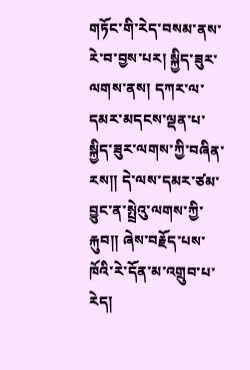གཏོང་གི་རེད་བསམ་ནས་རེ་བ་བྱས་པར། སྐྱིད་ཟུར་ལགས་ནས། དཀར་ལ་དམར་མདངས་ལྡན་པ་སྐྱིད་ཟུར་ལགས་ཀྱི་བཞིན་རས།། དེ་ལས་དམར་ཙམ་བྱུང་ན་སྤྲེའུ་ལགས་ཀྱི་རྐུབ།། ཞེས་བརྗོད་པས་ཁོའི་རེ་དོན་མ་འགྲུབ་པ་རེད།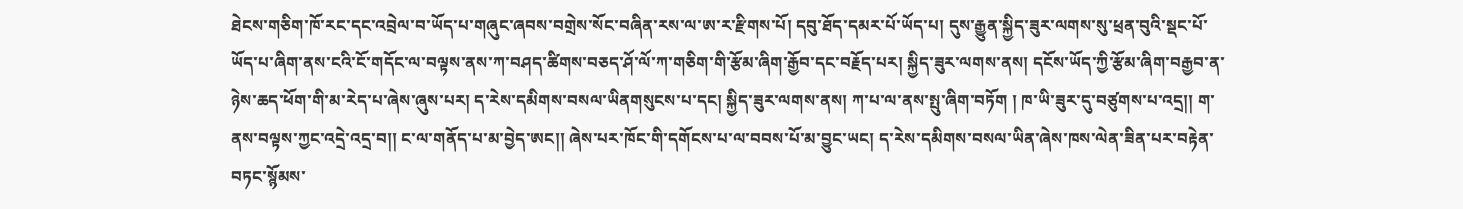ཐེངས་གཅིག་ཁོ་རང་དང་འབྲེལ་བ་ཡོད་པ་གཞུང་ཞབས་བགྲེས་སོང་བཞིན་རས་ལ་ཨ་ར་རྫིགས་པོ། དབུ་ཐོད་དམར་པོ་ཡོད་པ། དུས་རྒྱུན་སྐྱིད་ཟུར་ལགས་སུ་ཕྲན་བུའི་སྡང་པོ་ཡོད་པ་ཞིག་ནས་ངའི་ངོ་གདོང་ལ་བལྟས་ནས་ཀ་བཤད་ཚིགས་བཅད་ཤོ་ལོ་ཀ་གཅིག་གི་རྩོམ་ཞིག་རྒྱོབ་དང་བརྗོད་པར། སྐྱིད་ཟུར་ལགས་ནས། དངོས་ཡོད་ཀྱི་རྩོམ་ཞིག་བརྒྱབ་ན་ཉེས་ཆད་ཕོག་གི་མ་རེད་པ་ཞེས་ཞུས་པར། ད་རེས་དམིགས་བསལ་ཡིནགསུངས་པ་དང། སྐྱིད་ཟུར་ལགས་ནས། ཀ་པ་ལ་ནས་སྤུ་ཞིག་བཏོག ། ཁ་ཡི་ཟུར་དུ་བཙུགས་པ་འདྲ།། ག་ནས་བལྟས་ཀྱང་འདྲེ་འདྲ་བ།། ང་ལ་གནོད་པ་མ་བྱེད་ཨང།། ཞེས་པར་ཁོང་གི་དགོངས་པ་ལ་བབས་པོ་མ་བྱུང་ཡང། ད་རེས་དམིགས་བསལ་ཡིན་ཞེས་ཁས་ལེན་ཟིན་པར་བརྟེན་བཏང་སྙོམས་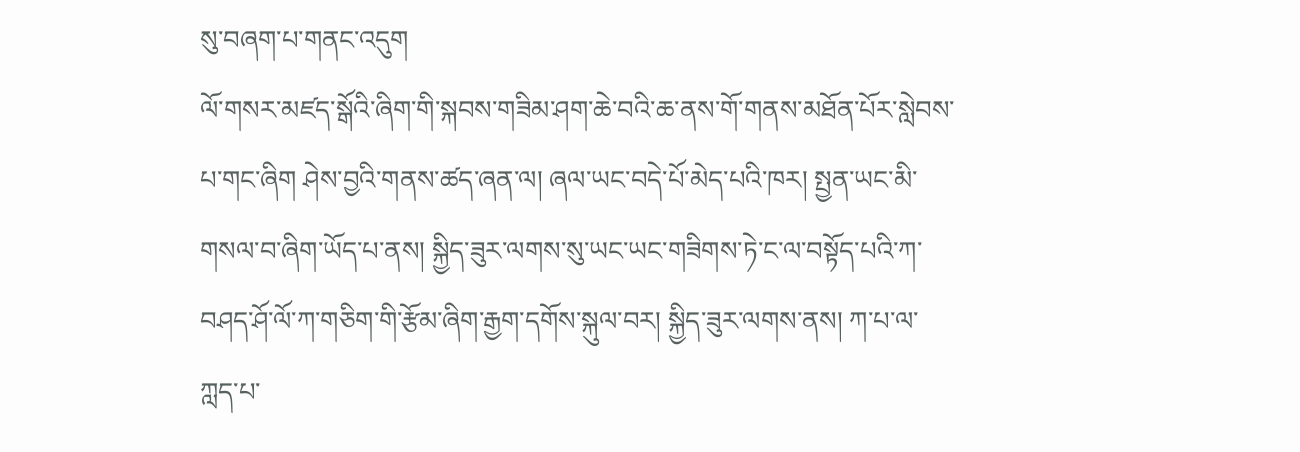སུ་བཞག་པ་གནང་འདུག
ལོ་གསར་མཛད་སྒོའི་ཞིག་གི་སྐབས་གཟིམ་ཤག་ཆེ་བའི་ཆ་ནས་གོ་གནས་མཐོན་པོར་སླེབས་པ་གང་ཞིག ཤེས་བྱའི་གནས་ཚད་ཞན་ལ། ཞལ་ཡང་བདེ་པོ་མེད་པའི་ཁར། སྤྱན་ཡང་མི་གསལ་བ་ཞིག་ཡོད་པ་ནས། སྐྱིད་ཟུར་ལགས་སུ་ཡང་ཡང་གཟིགས་ཏེ་ང་ལ་བསྟོད་པའི་ཀ་བཤད་ཤོ་ལོ་ཀ་གཅིག་གི་རྩོམ་ཞིག་རྒྱག་དགོས་སྐུལ་བར། སྐྱིད་ཟུར་ལགས་ནས། ཀ་པ་ལ་ཀླད་པ་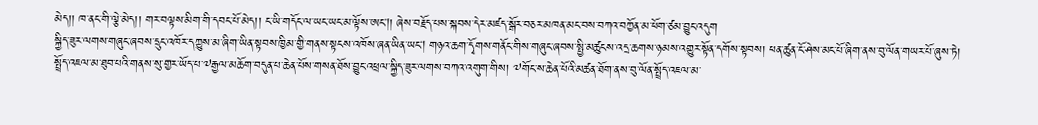མེད།། ཁ་ནང་གི་ལྕེ་མེད།། གར་བལྟས་མིག་གི་དབང་པོ་མེད།། ང་ཡི་གདོང་ལ་ཡང་ཡང་མ་ལྟོས་ཨང།། ཞེས་བརྗོད་པས་སྐབས་དེར་མཛད་སྒོར་བཅར་མཁན་མང་བས་བཀའ་བཀྱོན་མ་ཕོག་ཙམ་བྱུང་འདུག
སྐྱིད་ཟུར་ལགས་གཞུང་ཞབས་དྲུང་འཁོར་དཀྱུས་མ་ཞིག་ཡིན་སྟབས་ཁྱིམ་གྱི་གནས་སྟངས་འཁོས་ཞན་ཡིན་ཡང། གཉའ་ཆག་དྭོགས་གནོང་གིས་གཞུང་ཞབས་སྤྱི་མཚུངས་འདྲ་ཆགས་ཉམས་འགྱུར་སྟོན་དགོས་སྟབས། ཕན་ཚུན་ངོ་ཤེས་མང་པོ་ཞིག་ནས་བུ་ལོན་གཡར་པོ་ཞུས་ཏེ། སྤྲོད་འཇལ་མ་ཐུབ་པའི་གནས་སུ་གྱར་ཡོད་པ་༧རྒྱལ་མཆོག་བདུན་པ་ཆེན་པོས་གསན་ཐོས་བྱུང་འཕྲལ་སྐྱིད་ཟུར་ལགས་བཀའ་འགུག་གིས། ༧གོང་ས་ཆེན་པོའི་མཚན་ཐོག་ནས་བུ་ལོན་སྤྲོད་འཇལ་མ་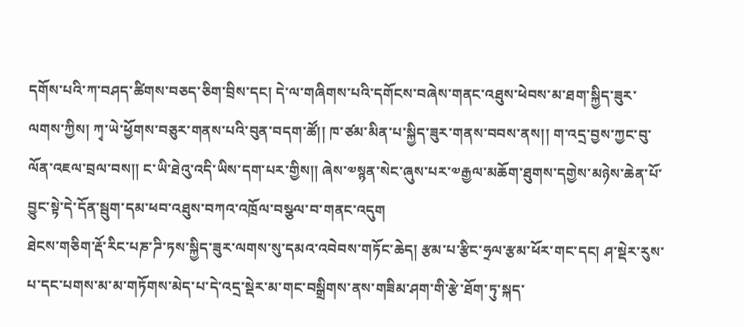དགོས་པའི་ཀ་བཤད་ཚིགས་བཅད་ཅིག་བྲིས་དང། དེ་ལ་གཞིགས་པའི་དགོངས་བཞེས་གནང་འཐུས་ཕེབས་མ་ཐག་སྐྱིད་ཟུར་ལགས་ཀྱིས། ཀྭ་ཡེ་ཕྱོགས་བཅུར་གནས་པའི་བུན་བདག་ཚོ།། ཁ་ཙམ་མིན་པ་སྐྱིད་ཟུར་གནས་བབས་ནས།། ག་འདྲ་བྱས་ཀྱང་བུ་ལོན་འཇལ་བྲལ་བས།། ང་ཡི་ཐེའུ་འདི་ཡིས་དག་པར་གྱིས།། ཞེས་༧སྙན་སེང་ཞུས་པར་༧རྒྱལ་མཆོག་ཐུགས་དགྱེས་མཉེས་ཆེན་པོ་བྱུང་སྟེ་དེ་དོན་སྦུག་དམ་ཕབ་འཐུས་བཀའ་འཁྲོལ་བསྩལ་བ་གནང་འདུག
ཐེངས་གཅིག་རྡོ་རིང་པཎ་ཌི་ཏས་སྐྱིད་ཟུར་ལགས་སུ་དམའ་འབེབས་གཏོང་ཆེད། རྩམ་པ་རྩིང་ཧྲལ་རྩམ་ཕོར་གང་དང། ཤ་སྡེར་རུས་པ་དང་པགས་མ་མ་གཏོགས་མེད་པ་དེ་འདྲ་སྡེར་མ་གང་བསྒྲིགས་ནས་གཟིམ་ཤག་གི་རྩེ་ཐོག་ཏུ་སྐད་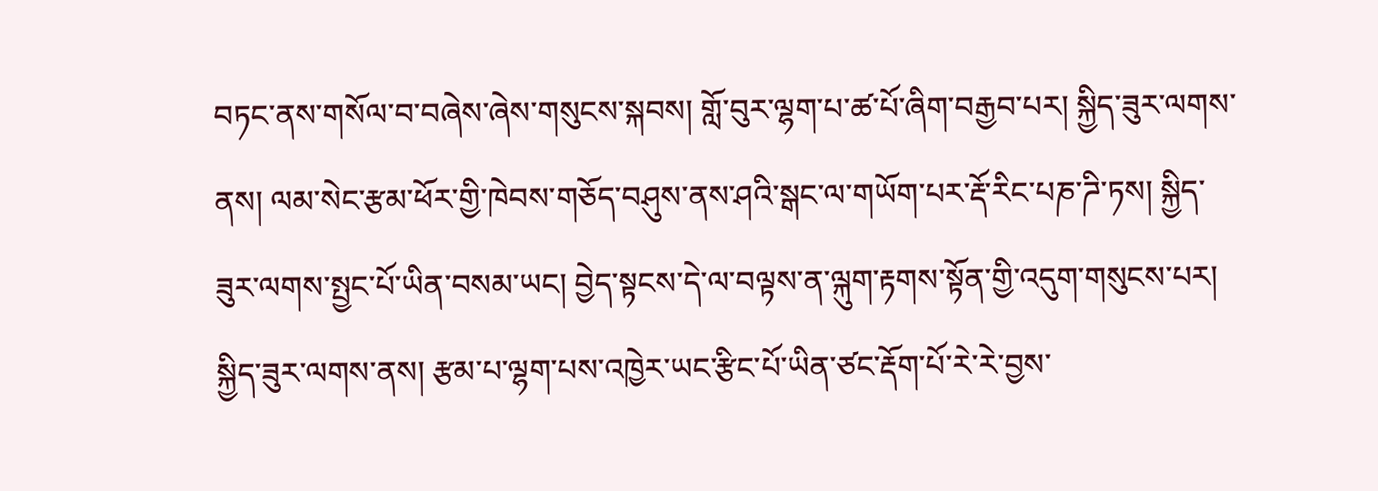བཏང་ནས་གསོལ་བ་བཞེས་ཞེས་གསུངས་སྐབས། གློ་བུར་ལྷག་པ་ཚ་པོ་ཞིག་བརྒྱབ་པར། སྐྱིད་ཟུར་ལགས་ནས། ལམ་སེང་རྩམ་ཕོར་གྱི་ཁེབས་གཅོད་བཤུས་ནས་ཤའི་སྒང་ལ་གཡོག་པར་རྡོ་རིང་པཎ་ཌི་ཏས། སྐྱིད་ཟུར་ལགས་སྤྱང་པོ་ཡིན་བསམ་ཡང། བྱེད་སྟངས་དེ་ལ་བལྟས་ན་ལྐུག་རྟགས་སྟོན་གྱི་འདུག་གསུངས་པར། སྐྱིད་ཟུར་ལགས་ནས། རྩམ་པ་ལྷག་པས་འཁྱེར་ཡང་རྩིང་པོ་ཡིན་ཙང་རྡོག་པོ་རེ་རེ་བྱས་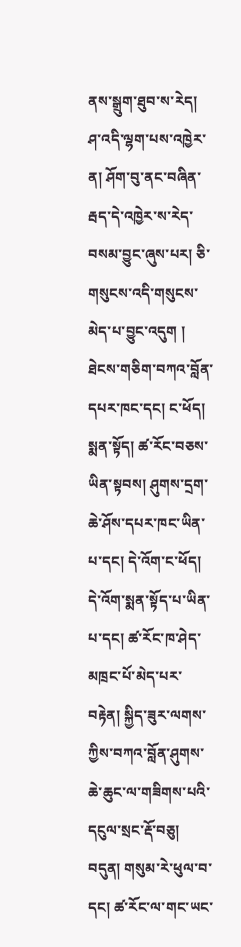ནས་སྒྲུག་ཐུབ་ས་རེད། ཤ་འདི་ལྷག་པས་འཁྱེར་ན། ཤོག་བུ་ནང་བཞིན་རྦད་དེ་འཁྱེར་ས་རེད་བསམ་བྱུང་ཞུས་པར། ཅི་གསུངས་འདི་གསུངས་མེད་པ་བྱུང་འདུག །
ཐེངས་གཅིག་བཀའ་བློན་དཔར་ཁང་དང། ང་ཕོད། སྨན་སྟོད། ཚ་རོང་བཅས་ཡིན་སྟབས། ཤུགས་དྲག་ཆེ་ཤོས་དཔར་ཁང་ཡིན་པ་དང། དེ་འོག་ང་ཕོད། དེ་འོག་སྨན་སྟོད་པ་ཡིན་པ་དང། ཚ་རོང་ཁ་ཤེད་མཁྲང་པོ་མེད་པར་བརྟེན། སྐྱིད་ཟུར་ལགས་ཀྱིས་བཀའ་བློན་ཤུགས་ཆེ་ཆུང་ལ་གཟིགས་པའི་དངུལ་སྲང་རྡོ་བཅུ། བདུན། གསུམ་རེ་ཕུལ་བ་དང། ཚ་རོང་ལ་གང་ཡང་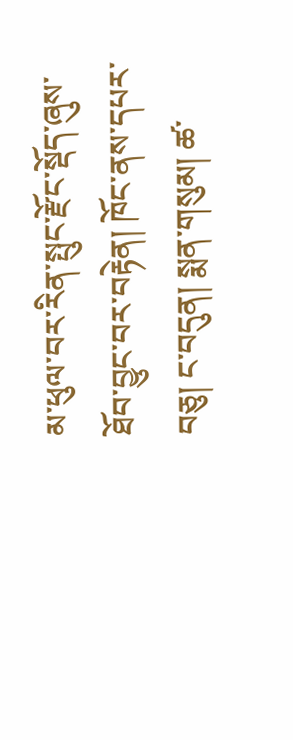མ་ཕུལ་བར་རིན་སྤུང་རྫོང་སྡོད་ཞུས་ཐོབ་བྱུང་བར་བརྟེན། ཁོང་ནས་དཔར་བཅུ། ང་བདུན། སྨན་གསུམ། ཚ་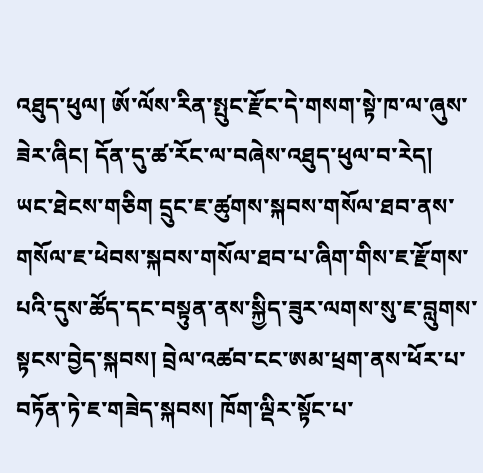འཐུད་ཕུལ། ཨོ་ལོས་རིན་སྤུང་རྫོང་དེ་གསག་སྟེ་ཁ་ལ་ཞུས་ཟེར་ཞིང། དོན་དུ་ཚ་རོང་ལ་བཞེས་འཐུད་ཕུལ་བ་རེད།
ཡང་ཐེངས་གཅིག དྲུང་ཇ་ཚུགས་སྐབས་གསོལ་ཐབ་ནས་གསོལ་ཇ་ཕེབས་སྐབས་གསོལ་ཐབ་པ་ཞིག་གིས་ཇ་རྫོགས་པའི་དུས་ཚོད་དང་བསྟུན་ནས་སྐྱིད་ཟུར་ལགས་སུ་ཇ་བླུགས་སྟངས་བྱེད་སྐབས། བྲེལ་འཚབ་ངང་ཨམ་ཕྲག་ནས་ཕོར་པ་བཏོན་ཏེ་ཇ་གཟེད་སྐབས། ཁོག་ལྡིར་སྟོང་པ་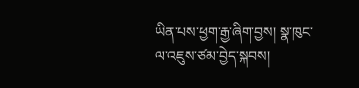ཡིན་པས་ཕྱག་རྒྱ་ཞིག་བྱས། སྣ་ཁུང་ལ་འཇུས་ཙམ་བྱེད་སྐབས།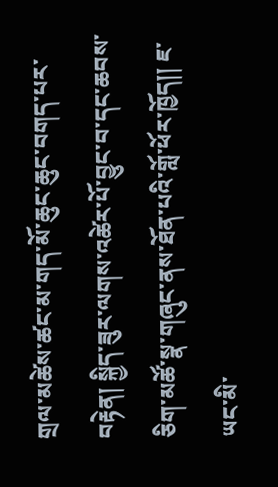གྲལ་མཚེས་ཚང་མ་གད་མོ་ཆུང་ཆུང་བགད་པར་བརྟེན། སྐྱིད་ཟུར་ལགས་འཚེར་པོ་བྱུང་བ་དང་ཆབས་ཅིག་མཚོ་སྣ་གཞུང་ནས་ཐོན་པའི་གློ་ཕོར་ཁྱོད།། ཇ་ཡང་མི་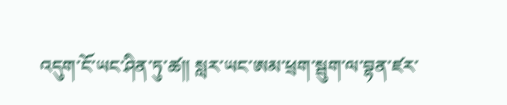འདུག་ངོ་ཡང་ཤིན་ཏུ་ཚ།། སླར་ཡང་ཨམ་ཕྲག་སྦུག་ལ་བྷན་ཛར་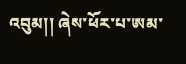འབུམ།། ཞེས་ཕོར་པ་ཨམ་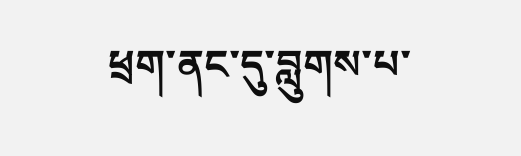ཕྲག་ནང་དུ་བླུགས་པ་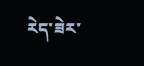རེད་ཟེར་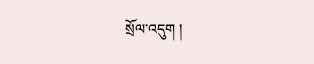སྲོལ་འདུག །